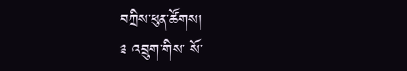བཀྲིས་ཕུན་ཚོགས།
༉ འབྲུག་གིས་ སོ་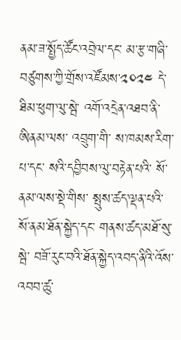ནམ་ཟ་སྤྱོད་ཚོང་འབྲེལ་དང་ མ་རྩ་གཞི་བཙུགས་ཀྱི་གྲོས་འཛོམས་༢༠༢༤ དེ་ ཐིམ་ཕུག་ལུ་སྦེ་ འགོ་འདྲེན་འཐབ་ནི་ཨིནམ་ལས་ འབྲུག་གི་ ས་ཁམས་རིག་པ་དང་ སའི་དབྱིབས་ལུ་བརྟེན་པའི་ སོ་ནམ་ལས་སྡེ་གིས་ སྤུས་ཚད་ལྡན་པའི་ སོ་ནམ་ཐོན་སྐྱེད་དང་ གནས་ཚད་མཐོ་སུ་སྦེ་ བཟོ་རུང་བའི་ཐོན་སྐྱེད་འབད་ནིའི་འོས་འབབ་ཚུ་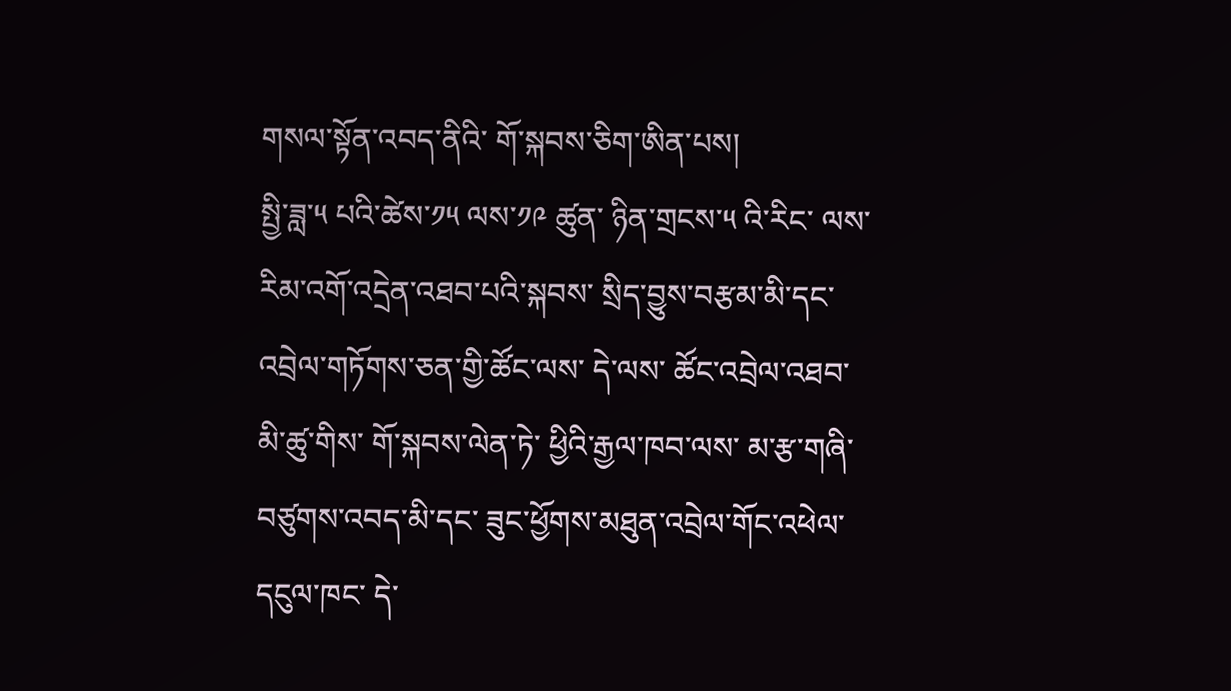གསལ་སྟོན་འབད་ནིའི་ གོ་སྐབས་ཅིག་ཨིན་པས།
སྤྱི་ཟླ་༥ པའི་ཚེས་༡༥ ལས་༡༩ ཚུན་ ཉིན་གྲངས་༥ འི་རིང་ ལས་རིམ་འགོ་འདྲེན་འཐབ་པའི་སྐབས་ སྲིད་བྱུས་བརྩམ་མི་དང་ འབྲེལ་གཏོགས་ཅན་གྱི་ཚོང་ལས་ དེ་ལས་ ཚོང་འབྲེལ་འཐབ་མི་ཚུ་གིས་ གོ་སྐབས་ལེན་ཏེ་ ཕྱིའི་རྒྱལ་ཁབ་ལས་ མ་རྩ་གཞི་བཙུགས་འབད་མི་དང་ ཟུང་ཕྱོགས་མཐུན་འབྲེལ་གོང་འཕེལ་དངུལ་ཁང་ དེ་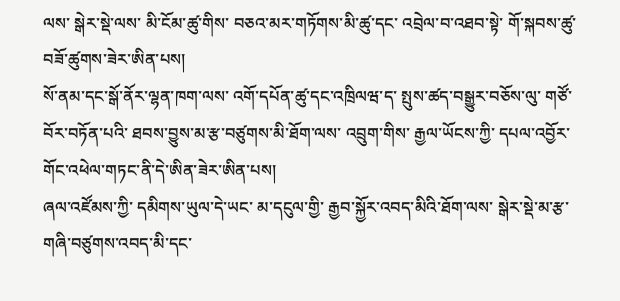ལས་ སྒེར་སྡེ་ལས་ མི་ངོམ་ཚུ་གིས་ བཅའ་མར་གཏོགས་མི་ཚུ་དང་ འབྲེལ་བ་འཐབ་སྟེ་ གོ་སྐབས་ཚུ་བཟོ་ཚུགས་ཟེར་ཨིན་པས།
སོ་ནམ་དང་སྒོ་ནོར་ལྷན་ཁག་ལས་ འགོ་དཔོན་ཚུ་དང་འཁྲིལཝ་ད་ སྤུས་ཚད་བསྒྱུར་བཅོས་ལུ་ གཙོ་བོར་བཏོན་པའི་ ཐབས་བྱུས་མ་རྩ་བཙུགས་མི་ཐོག་ལས་ འབྲུག་གིས་ རྒྱལ་ཡོངས་ཀྱི་ དཔལ་འབྱོར་གོང་འཕེལ་གཏང་ནི་དེ་ཨིན་ཟེར་ཨིན་པས།
ཞལ་འཛོམས་ཀྱི་ དམིགས་ཡུལ་དེ་ཡང་ མ་དངུལ་གྱི་ རྒྱབ་སྐྱོར་འབད་མིའི་ཐོག་ལས་ སྒེར་སྡེ་མ་རྩ་གཞི་བཙུགས་འབད་མི་དང་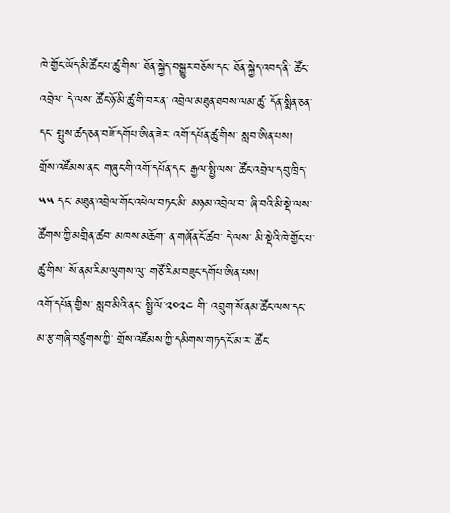ཁེ་གྱོང་ཡོད་མི་ཚོང་པ་ཚུ་གིས་ ཐོན་སྐྱེད་བསྒྱུར་བཅོས་དང་ ཐོན་སྐྱེད་འབད་ནི་ ཚོང་འབྲེལ་ དེ་ལས་ ཚོང་ཉོ་མི་ཚུ་གི་བར་ན་ འབྲེལ་མཐུན་ཐབས་ལམ་ཚུ་ དོན་སྨིན་ཅན་དང་ སྤུས་ཚད་ཅན་བཟོ་དགོཔ་ཨིན་ཟེར་ འགོ་དཔོན་ཚུ་གིས་ སླབ་ཨིན་པས།
གྲོས་འཛོམས་ནང་ གཞུང་གི་འགོ་དཔོན་དང་ རྒྱལ་སྤྱི་ལས་ ཚོང་འབྲེལ་དབུ་ཁྲིད་༥༥ དང་ མཐུན་འབྲེལ་གོང་འཕེལ་བཏང་མི་ མཉམ་འབྲེལ་བ་ ཞི་བའི་མི་སྡེ་ལས་ཚོགས་ཀྱི་མགྲིན་ཚབ་ མཁས་མཆོག་ ན་གཞོན་ངོ་ཚབ་ དེ་ལས་ མི་སྡེའི་ཁེ་གྱོང་པ་ཚུ་གིས་ སོ་ནམ་རིམ་ལུགས་ལུ་ གཙོ་རིམ་བཟུང་དགོཔ་ཨིན་པས།
འགོ་དཔོན་གྱིས་ སླབ་མིའི་ནང་ སྤྱི་ལོ་༢༠༢༤ གི་ འབྲུག་སོ་ནམ་ཚོང་ལས་དང་ མ་རྩ་གཞི་བཙུགས་ཀྱི་ གྲོས་འཛོམས་ཀྱི་དམིགས་གཏད་ངོ་མ་ར་ ཚོང་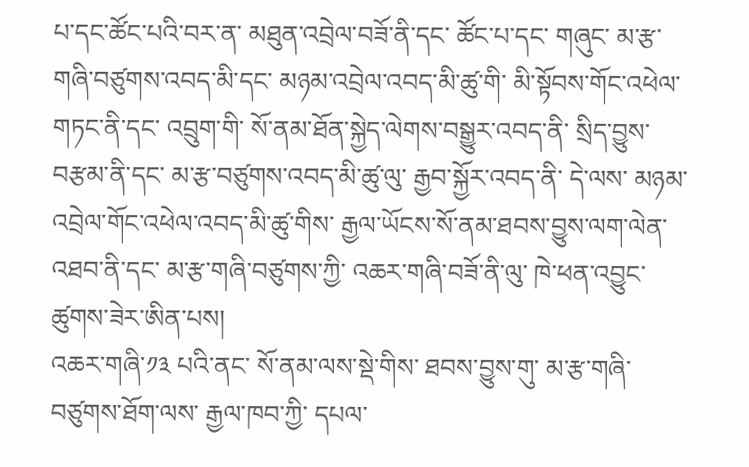པ་དང་ཚོང་པའི་བར་ན་ མཐུན་འབྲེལ་བཟོ་ནི་དང་ ཚོང་པ་དང་ གཞུང་ མ་རྩ་གཞི་བཙུགས་འབད་མི་དང་ མཉམ་འབྲེལ་འབད་མི་ཚུ་གི་ མི་སྟོབས་གོང་འཕེལ་གཏང་ནི་དང་ འབྲུག་གི་ སོ་ནམ་ཐོན་སྐྱེད་ལེགས་བསྒྱུར་འབད་ནི་ སྲིད་བྱུས་བརྩམ་ནི་དང་ མ་རྩ་བཙུགས་འབད་མི་ཚུ་ལུ་ རྒྱབ་སྐྱོར་འབད་ནི་ དེ་ལས་ མཉམ་འབྲེལ་གོང་འཕེལ་འབད་མི་ཚུ་གིས་ རྒྱལ་ཡོངས་སོ་ནམ་ཐབས་བྱུས་ལག་ལེན་འཐབ་ནི་དང་ མ་རྩ་གཞི་བཙུགས་ཀྱི་ འཆར་གཞི་བཟོ་ནི་ལུ་ ཁེ་ཕན་འབྱུང་ཚུགས་ཟེར་ཨིན་པས།
འཆར་གཞི་༡༣ པའི་ནང་ སོ་ནམ་ལས་སྡེ་གིས་ ཐབས་བྱུས་གུ་ མ་རྩ་གཞི་བཙུགས་ཐོག་ལས་ རྒྱལ་ཁབ་ཀྱི་ དཔལ་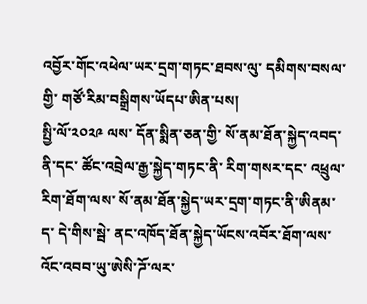འབྱོར་གོང་འཕེལ་ཡར་དྲག་གཏང་ཐབས་ལུ་ དམིགས་བསལ་གྱི་ གཙོ་རིམ་བསྒྲིགས་ཡོདཔ་ཨིན་པས།
སྤྱི་ལོ་༢༠༢༩ ལས་ དོན་སྨིན་ཅན་གྱི་ སོ་ནམ་ཐོན་སྐྱེད་འབད་ནི་དང་ ཚོང་འབྲེལ་རྒྱ་སྐྱེད་གཏང་ནི་ རིག་གསར་དང་ འཕྲུལ་རིག་ཐོག་ལས་ སོ་ནམ་ཐོན་སྐྱེད་ཡར་དྲག་གཏང་ནི་ཨིནམ་ད་ དེ་གིས་སྦེ་ ནང་འཁོད་ཐོན་སྐྱེད་ཡོངས་འབོར་ཐོག་ལས་ འོང་འབབ་ཡུ་ཨེསི་ཌོ་ལར་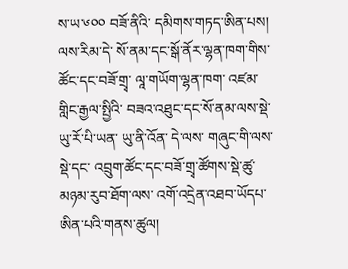ས་ཡ་༦༠༠ བཟོ་ནིའི་ དམིགས་གཏད་ཨིན་པས།
ལས་རིམ་དེ་ སོ་ནམ་དང་སྒོ་ནོར་ལྷན་ཁག་གིས་ ཚོང་དང་བཟོ་གྲྭ་ ལཱ་གཡོག་ལྷན་ཁག་ འཛམ་གླིང་རྒྱལ་སྤྱིའི་ བཟའ་འཐུང་དང་སོ་ནམ་ལས་སྡེ་ ཡུ་རོ་པི་ཡན་ ཡུ་ནི་འོན་ དེ་ལས་ གཞུང་གི་ལས་སྡེ་དང་ འབྲུག་ཚོང་དང་བཟོ་གྲྭ་ཚོགས་སྡེ་ཚུ་ མཉམ་རུབ་ཐོག་ལས་ འགོ་འདྲེན་འཐབ་ཡོདཔ་ཨིན་པའི་གནས་ཚུལ།